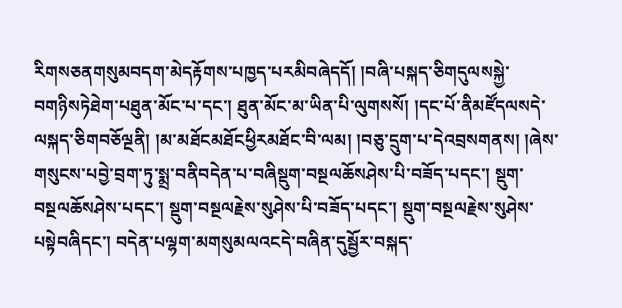རིགསཅནགསུམབདག་མེདརྟོགས་པཁྱད་པརམིབཞེདདོ། །བཞི་པསྐད་ཅིགདུལསསྐྱེ་བགཉིསཏེཐེག་པཐུན་མོང་པ་དང་། ཐུན་མོང་མ་ཡིན་པི་ལུགསསོ། །དང་པོ་ནིམཛོདལསདེ་ལསྐད་ཅིགབཅོལྔནི། །མ་མཐོངམཐོངཕྱིརམཐོང་བི་ལམ། །བཅུ་དྲུག་པ་དེའབྲསགནས། །ཞེས་གསུངས་པབྱེ་བྲག་ཏུ་སྨྲ་བནིབདེན་པ་བཞིསྡུག་བསྔལཆོསཤེས་པི་བཟོད་པདང་། སྡུག་བསྔལཆོསཤེས་པདང་། སྡུག་བསྔལརྗེས་སུཤེས་པི་བཟོད་པདང་། སྡུག་བསྔལརྗེས་སུཤེས་པསྟེབཞིདང་། བདེན་པལྷག་མགསུམལའངདེ་བཞིན་དུསྦྱོར་བསྐད་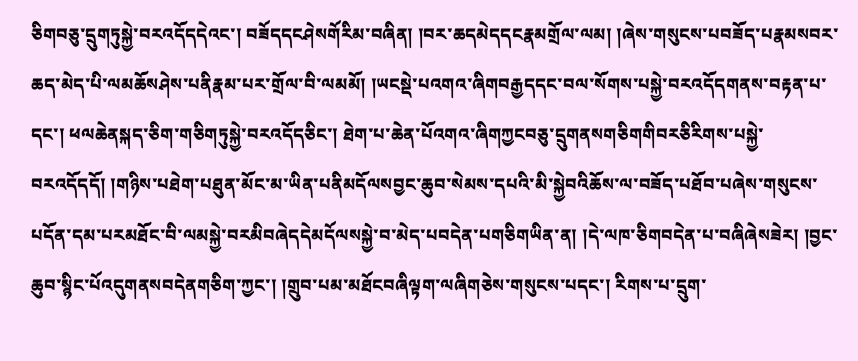ཅིགབཅུ་དྲུགཏུསྐྱེ་བརའདོདདེའང་། བཟོདདངཤེསགོརིམ་བཞིན། །བར་ཆདམེདདངརྣམགྲོལ་ལམ། །ཞེས་གསུངས་པབཟོད་པརྣམསབར་ཆད་མེད་པི་ལམཆོསཤེས་པནིརྣམ་པར་གྲོལ་བི་ལམམོ། །ཡངསྡེ་པའགའ་ཞིགབརྒྱདདང་བལ་སོགས་པསྐྱེ་བརའདོདགནས་བརྟན་པ་དང་། ཕལཆེནསྐད་ཅིག་གཅིགཏུསྐྱེ་བརའདོདཅིང་། ཐེག་པ་ཆེན་པོའགའ་ཞིགཀྱངབཅུ་དྲུགནསགཅིགགིབརཅིརིགས་པསྐྱེ་བརའདོདདོ། །གཉིས་པཐེག་པཐུན་མོང་མ་ཡིན་པནིམདོལསབྱང་ཆུབ་སེམས་དཔའི་མི་སྐྱེབའིཆོས་ལ་བཟོད་པཐོབ་པཞེས་གསུངས་པདོན་དམ་པརམཐོང་བི་ལམསྐྱེ་བརམིབཞེདདེམདོལསསྐྱེ་བ་མེད་པབདེན་པགཅིགཡིན་ན། །དེ་ལཁ་ཅིགབདེན་པ་བཞིཞེསཟེར། །བྱང་ཆུབ་སྙིང་པོའདུགནསབདེནགཅིག་ཀྱང་། །གྲུབ་པམ་མཐོངབཞིལྟག་ལཞིགཅེས་གསུངས་པདང་། རིགས་པ་དྲུག་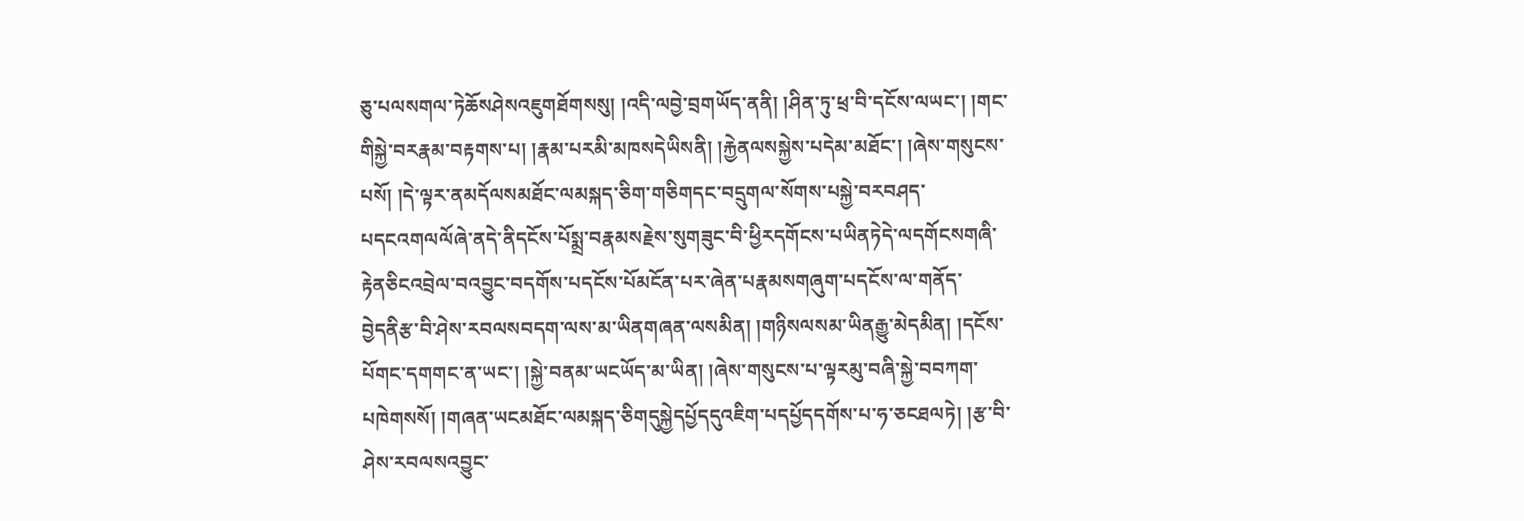ཅུ་པལསགལ་ཏེཆོསཤེསའཇུགཐོགསསུ། །འདི་ལབྱེ་བྲགཡོད་ནནི། །ཤིན་ཏུ་ཕྲ་བི་དངོས་ལཡང་། །གང་གིསྐྱེ་བརརྣམ་བརྟགས་པ། །རྣམ་པརམི་མཁསདེཡིསནི། །རྐྱེནལསསྐྱེས་པདེམ་མཐོང་། །ཞེས་གསུངས་པསོ། །དེ་ལྟར་ནམདོལསམཐོང་ལམསྐད་ཅིག་གཅིགདང་བདྲུགལ་སོགས་པསྐྱེ་བརབཤད་པདངའགལལོཞེ་ནདེ་ནིདངོས་པོསྨྲ་བརྣམསརྗེས་སུགཟུང་བི་ཕྱིརདགོངས་པཡིནཏེདེ་ལདགོངསགཞི་རྟེནཅིངའབྲེལ་བའབྱུང་བདགོས་པདངོས་པོམངོན་པར་ཞེན་པརྣམསགཞུག་པདངོས་ལ་གནོད་བྱེདནིརྩ་བི་ཤེས་རབལསབདག་ལས་མ་ཡིནགཞན་ལསམིན། །གཉིསལསམ་ཡིནརྒྱུ་མེདམིན། །དངོས་པོགང་དགགང་ན་ཡང་། །སྐྱེ་བནམ་ཡངཡོད་མ་ཡིན། །ཞེས་གསུངས་པ་ལྟརམུ་བཞི་སྐྱེ་བབཀག་པཁེགསསོ། །གཞན་ཡངམཐོང་ལམསྐད་ཅིགདུསྐྱེདཔྱོདདུའཇིག་པདཔྱོདདགོས་པ་ཧ་ཅངཐལཏེ། །རྩ་བི་ཤེས་རབལསའབྱུང་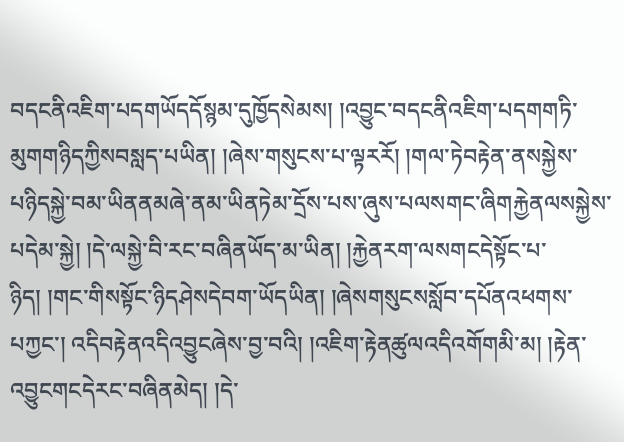བདངནིའཇིག་པདགཡོདདོསྙམ་དུཁྱོདསེམས། །འབྱུང་བདངནིའཇིག་པདགགཏི་མུགགཉིདཀྱིསབསླད་པཡིན། །ཞེས་གསུངས་པ་ལྟརརོ། །གལ་ཏེབརྟེན་ནསསྐྱེས་པཉིདསྐྱེ་བམ་ཡིནནམཞེ་ནམ་ཡིནཏེམ་དྲོས་པས་ཞུས་པལསགང་ཞིགརྐྱེནལསསྐྱེས་པདེམ་སྐྱེ། །དེ་ལསྐྱེ་བི་རང་བཞིནཡོད་མ་ཡིན། །རྐྱེནརག་ལསགངདེསྟོང་པ་ཉིད། །གང་གིསསྟོང་ཉིདཤེསདེབག་ཡོདཡིན། །ཞེསགསུངསསློབ་དཔོནའཕགས་པཀྱང་། འདིབརྟེནའདིའབྱུངཞེས་བྱ་བའི། །འཇིག་རྟེནཚུལའདིའགོགམི་མ། །རྟེན་འབྱུངགངདེརང་བཞིནམེད། །དེ་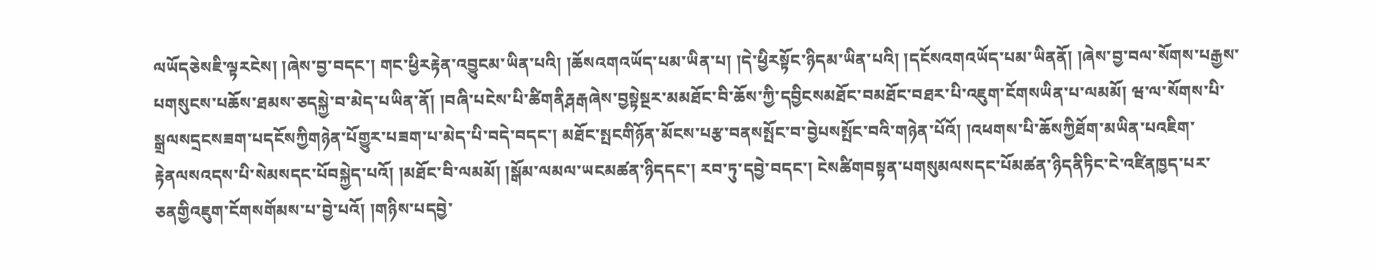ལཡོདཅེསཇི་ལྟརངེས། །ཞེས་བྱ་བདང་། གང་ཕྱིརརྟེན་འབྱུངམ་ཡིན་པའི། །ཆོསའགའཡོད་པམ་ཡིན་པ། །དེ་ཕྱིརསྟོང་ཉིདམ་ཡིན་པའི། །དངོསའགའཡོད་པམ་ཡིནནོ། །ཞེས་བྱ་བལ་སོགས་པརྒྱས་པགསུངས་པཆོས་ཐམས་ཅདསྐྱེ་བ་མེད་པཡིན་ནོ། །བཞི་པངེས་པི་ཚིགནིརྴརྒཞེས་བྱསྟེསྔར་མམཐོང་བི་ཆོས་ཀྱི་དབྱིངསམཐོང་བམཐོང་བཐར་པི་འཇུག་ངོགསཡིན་པ་ལམམོ། ཝ་ལ་སོགས་པི་སྒྲལསདྲངསཟག་པདངོསཀྱིགཉེན་པོགྱུར་པཟག་པ་མེད་པི་བདེ་བདང་། མཐོང་སྤངགིཉོན་མོངས་པརྩ་བནསསྤོང་བ་བྱེཔསསྤོང་བའི་གཉེན་པོའོ། །འཕགས་པི་ཆོསཀྱིཐོག་མཡིན་པའཇིག་རྟེནལསའདས་པི་སེམསདང་པོབསྐྱེད་པའོ། །མཐོང་བི་ལམམོ། །སྒོམ་ལམལ་ཡངམཚན་ཉིདདང་། རབ་ཏུ་དབྱེ་བདང་། ངེསཚིགབསྟན་པགསུམལསདང་པོམཚན་ཉིདནིཏིང་ངེ་འཛིནཁྱད་པར་ཅནགྱིའཇུག་ངོགསགོམས་པ་བྱེ་པའོ། །གཉིས་པདབྱེ་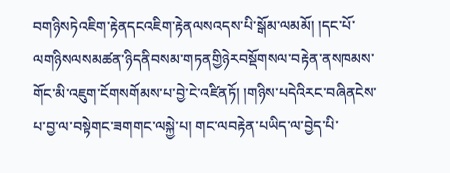བགཉིསཏེའཇིག་རྟེནདངའཇིག་རྟེནལསའདས་པི་སྒོམ་ལམམོ། །དང་པོ་ལགཉིསལསམཚན་ཉིདནིབསམ་གཏནགྱིཉེརབསྡོགསལ་བརྟེན་ནསཁམས་གོང་མི་འཇུག་ངོགསགོམས་པ་བྱེ་ངེ་འཛིནཏོ། །གཉིས་པདེའིརང་བཞིནངེས་པ་བྱ་ལ་བསྟེགང་ཟགགང་ལསྐྱེ་པ། གང་ལབརྟེན་པཡིད་ལ་བྱེད་པི་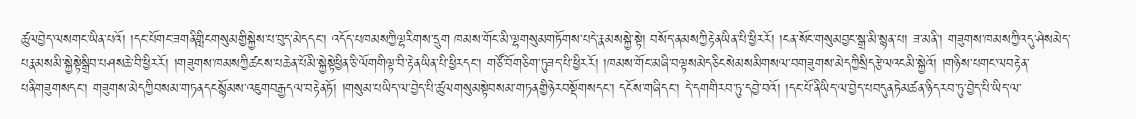ཚུལབྱེད་ལསགང་ཡིན་པའོ། །དང་པོགང་ཟགནིགླིངགསུམགྱིསྐྱེས་པ་བུད་མེདདང་། འདོད་པཁམསཀྱིལྷརིགས་དྲུག ཁམས་གོང་མི་ལྷགསུམགཏོགས་པདེ་རྣམསསྐྱེ་སྟེ། བསོད་ནམསཀྱིརྟེནཡིན་པི་ཕྱིརརོ། །ངན་སོང་གསུམབྱང་སྒྲ་མི་སྙན་པ། ཟ་མནི་། གཟུགས་ཁམསཀྱིའདུ་ཤེསམེད་པརྣམསམི་སྐྱེསྟེསྒྲིབ་པཤསཆེ་བི་ཕྱིརརོ། །གཟུགས་ཁམསཀྱིཚངས་པཆེན་པོམི་སྐྱེསྟེཕྱིན་ཅི་ལོགགིལྟ་བི་རྟེནཡིན་པི་ཕྱིརདང་། གཙོ་བོགཅིག་ཏུཟད་པི་ཕྱིརརོ། །ཁམས་གོང་མཞི་བལྟསམེདཅིངསེམསམིགསལ་བགཟུགས་མེདཀྱིསྲིདརྩེལའངམི་སྐྱེའོ། །གཉིས་པགང་ལབརྟེན་པནིགཟུགསདང་། གཟུགས་མེདཀྱིབསམ་གཏནདངསྙོམས་འཇུགབརྒྱདལ་བརྟེནཏོ། །གསུམ་པཡིད་ལ་བྱེད་པི་ཚུལགསུམསྟེབསམ་གཏནགྱིཉེརབསྡོགསདང་། དངོས་གཞིདང་། དེ་དགགིརབ་ཏུ་དབྱེ་བའོ། །དང་པོ་ནིཡིད་ལ་བྱེད་པབདུནཏེམཚན་ཉིདརབ་ཏུ་བྱེད་པི་ཡིད་ལ་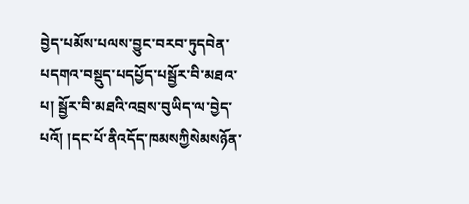བྱེད་པམོས་པལས་བྱུང་བརབ་ཏུདབེན་པདགའ་བསྡུད་པདཔྱོད་པསྦྱོར་བི་མཐའ་པ། སྦྱོར་བི་མཐའི་འབྲས་བུཡིད་ལ་བྱེད་པའོ། །དང་པོ་ནིའདོད་ཁམསཀྱིསེམསཉོན་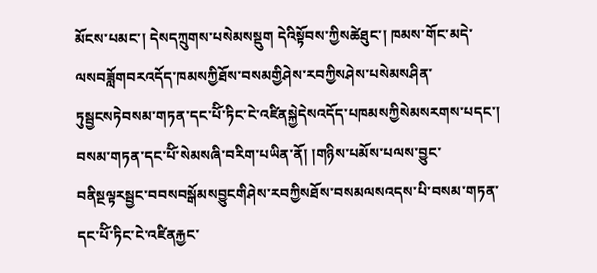མོངས་པམང་། དེསདཀྲུགས་པསེམསསྡུག དེའིསྟོབས་ཀྱིསཚེཐུང་། ཁམས་གོང་མདེ་ལསབཟློགབརའདོད་ཁམསཀྱིཐོས་བསམགྱིཤེས་རབཀྱིསཤེས་པསེམསཤིན་ཏུསྦྱངསཏེབསམ་གཏན་དང་པོི་ཏིང་ངེ་འཛིནསྐྱེདེསའདོད་པཁམསཀྱིསེམསརགས་པདང་། བསམ་གཏན་དང་པོི་སེམསཞི་བརིག་པཡིན་ནོ། །གཉིས་པམོས་པལས་བྱུང་བནིསྔལྟརསྦྱང་བབསབསྒོམསབྱུངགིཤེས་རབཀྱིསཐོས་བསམལསའདས་པི་བསམ་གཏན་དང་པོི་ཏིང་ངེ་འཛིནརྐྱང་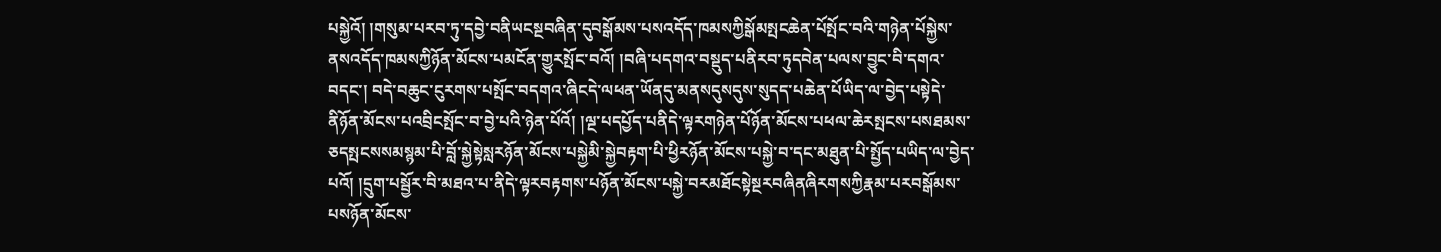པསྐྱེའོ། །གསུམ་པརབ་ཏུ་དབྱེ་བནིཡངསྔབཞིན་དུབསྒོམས་པསའདོད་ཁམསཀྱིསྒོམསྤངཆེན་པོསྤོང་བའི་གཉེན་པོསྐྱེས་ནསའདོད་ཁམསཀྱིཉོན་མོངས་པམངོན་གྱུརསྤོང་བའོ། །བཞི་པདགའ་བསྡུད་པནིརབ་ཏུདབེན་པལས་བྱུང་བི་དགའ་བདང་། བདེ་བཆུང་ངུརགས་པསྤོང་བདགའ་ཞིངདེ་ལཕན་ཡོནདུ་མནསདུསདུས་སུདད་པཆེན་པོཡིད་ལ་བྱེད་པསྟེདེ་ནིཉོན་མོངས་པའབྲིངསྤོང་བ་བྱེ་པའི་ཉེན་པོའོ། །ལྔ་པདཔྱོད་པནིདེ་ལྟརགཉེན་པོཉོན་མོངས་པཕལ་ཆེརསྤངས་པསཐམས་ཅདསྤངསསམསྙམ་པི་བློ་སྐྱེསྟེསླརཉོན་མོངས་པསྐྱེམི་སྐྱེབརྟག་པི་ཕྱིརཉོན་མོངས་པསྐྱེ་བ་དང་མཐུན་པི་སྤྱོད་པཡིད་ལ་བྱེད་པའོ། །དྲུག་པསྦྱོར་བི་མཐའ་པ་ནིདེ་ལྟརབརྟགས་པཉོན་མོངས་པསྐྱེ་བརམཐོངསྟེསྔརབཞིནཞིརགསཀྱིརྣམ་པརབསྒོམས་པསཉོན་མོངས་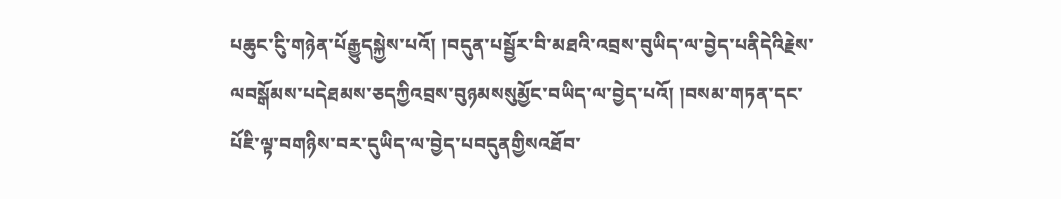པཆུང་ངིུ་གཉེན་པོརྒྱུདསྐྱེས་པའོ། །བདུན་པསྦྱོར་བི་མཐའི་འབྲས་བུཡིད་ལ་བྱེད་པནིདེའིརྗེས་ལབསྒོམས་པདེཐམས་ཅདཀྱིའབྲས་བུཉམསསུམྱོང་བཡིད་ལ་བྱེད་པའོ། །བསམ་གཏན་དང་པོཇི་ལྟ་བགཉིས་བར་དུཡིད་ལ་བྱེད་པབདུནགྱིསའཐོབ་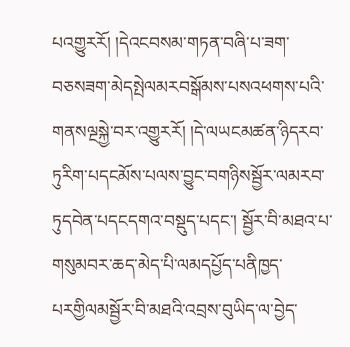པའགྱུརརོ། །དེའངབསམ་གཏན་བཞི་པ་ཟག་བཅསཟག་མེདསྤེལམརབསྒོམས་པསའཕགས་པའི་གནསལྔསྐྱེ་བར་འགྱུརརོ། །དེ་ལཡངམཚན་ཉིདརབ་ཏུརིག་པདངམོས་པལས་བྱུང་བགཉིསསྦྱོར་ལམརབ་ཏུདབེན་པདངདགའ་བསྡུད་པདང་། སྦྱོར་བི་མཐའ་པ་གསུམབར་ཆད་མེད་པི་ལམདཔྱོད་པནིཁྱད་པརགྱིལམསྦྱོར་བི་མཐའི་འབྲས་བུཡིད་ལ་བྱེད་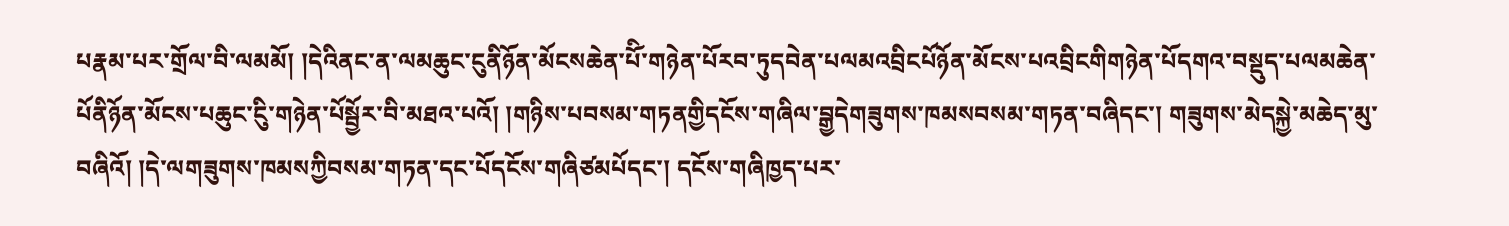པརྣམ་པར་གྲོལ་བི་ལམམོ། །དེའིནང་ན་ལམཆུང་ངུནིཉོན་མོངསཆེན་པོི་གཉེན་པོརབ་ཏུདབེན་པལམའབྲིངཔོཉོན་མོངས་པའབྲིངགིགཉེན་པོདགའ་བསྡུད་པལམཆེན་པོནིཉོན་མོངས་པཆུང་ངིུ་གཉེན་པོསྦྱོར་བི་མཐའ་པའོ། །གཉིས་པབསམ་གཏནགྱིདངོས་གཞིལ་བྒྱདེགཟུགས་ཁམསབསམ་གཏན་བཞིདང་། གཟུགས་མེདསྐྱེ་མཆེད་མུ་བཞིའོ། །དེ་ལགཟུགས་ཁམསཀྱིབསམ་གཏན་དང་པོདངོས་གཞིཙམཔོདང་། དངོས་གཞིཁྱད་པར་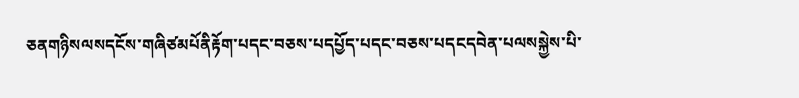ཅནགཉིསལསདངོས་གཞིཙམཔོནིརྟོག་པདང་བཅས་པདཔྱོད་པདང་བཅས་པདངདབེན་པལསསྐྱེས་པི་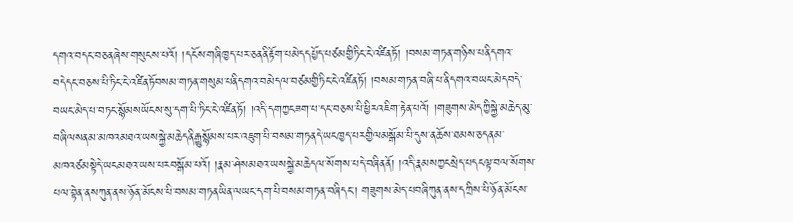དགའ་བདང་བཅནཞེས་གསུངས་པའོ། །དངོས་གཞིཁྱད་པར་ཅནནིརྟོག་པམེདདཔྱོད་པཙམགྱིཏིང་ངེ་འཛིནཏོ། །བསམ་གཏན་གཉིས་པནིདགའ་བདེདང་བཅས་པི་ཏིང་ངེ་འཛིནཏོབསམ་གཏན་གསུམ་པནིདགའ་བམེདལ་བཙམགྱིཏིང་ངེ་འཛིནཏོ། །བསམ་གཏན་བཞི་པ་ནིདགའ་བཡང་མེདབདེ་བཡང་མེད་པ་བཏང་སྙོམསཡོངས་སུ་དག་པི་ཏིང་ངེ་འཛིནཏོ། །འདི་དགཀྱངཟག་པ་དང་བཅས་པི་ཕྱིརའཇིག་རྟེན་པའོ། །གཟུགས་མེདཀྱིསྐྱེ་མཆེད་མུ་བཞིལསནམ་མཁའམཐའ་ཡསསྐྱེ་མཆེདནིརྒྱུསྙོམས་པར་འཇུག་པི་བསམ་གཏནདེ་ཡངཁྱད་པརགྱིལམསྒོམ་པི་དུས་ནཆོས་ཐམས་ཅདནམ་མཁའཙམསྟེདེ་ཡངམཐའ་ཡས་པརབསྒོམ་པའོ། །རྣམ་ཤེསམཐའ་ཡསསྐྱེ་མཆེདལ་སོགས་པདེ་བཞིནནོ། །འདི་རྣམསཀྱངསྲེད་པདངལྟ་བལ་སོགས་པལ་བྟེན་ནསཀུན་ནས་ཉོན་མོངས་པི་བསམ་གཏནཡིན་ལཡང་དག་པི་བསམ་གཏན་བཞིདང་། གཟུགས་མེད་པབཞིཀུན་ནས་དཀྲིས་པི་ཉོན་མོངས་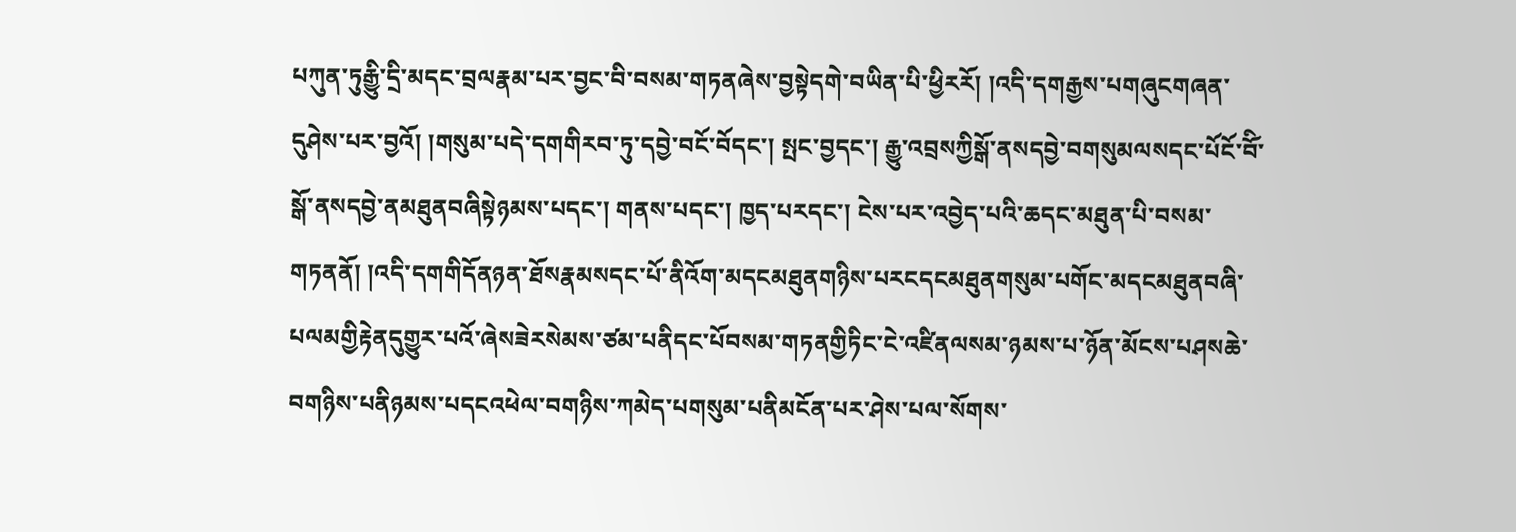པཀུན་ཏུརྒྱིུ་དྲི་མདང་བྲལརྣམ་པར་བྱང་བི་བསམ་གཏནཞེས་བྱསྟེདགེ་བཡིན་པི་ཕྱིརརོ། །འདི་དགརྒྱས་པགཞུངགཞན་དུཤེས་པར་བྱའོ། །གསུམ་པདེ་དགགིརབ་ཏུ་དབྱེ་བངོ་བོདང་། སྤང་བྱདང་། རྒྱུ་འབྲསཀྱིསྒོ་ནསདབྱེ་བགསུམལསདང་པོངོ་བོི་སྒོ་ནསདབྱེ་ནམཐུནབཞིསྟེཉམས་པདང་། གནས་པདང་། ཁྱད་པརདང་། ངེས་པར་འབྱེད་པའི་ཆདང་མཐུན་པི་བསམ་གཏནནོ། །འདི་དགགིདོནཉན་ཐོསརྣམསདང་པོ་ནིའོག་མདངམཐུནགཉིས་པརངདངམཐུནགསུམ་པགོང་མདངམཐུནབཞི་པལམགྱིརྟེནདུགྱུར་པའོ་ཞེསཟེརསེམས་ཙམ་པནིདང་པོབསམ་གཏནགྱིཏིང་ངེ་འཛིནལསམ་ཉམས་པ་ཉོན་མོངས་པཤསཆེ་བགཉིས་པནིཉམས་པདངའཕེལ་བགཉིས་ཀམེད་པགསུམ་པནིམངོན་པར་ཤེས་པལ་སོགས་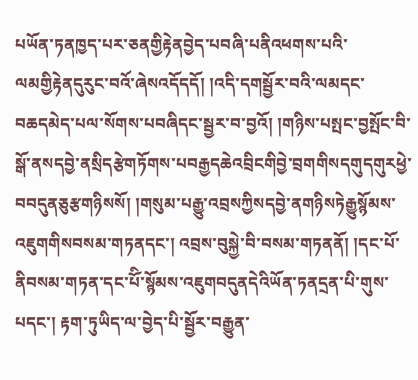པཡོན་ཏནཁྱད་པར་ཅནགྱིརྟེནབྱེད་པབཞི་པནིའཕགས་པའི་ལམགྱིརྟེནདུརུང་བའོ་ཞེསའདོདདོ། །འདི་དགསྦྱོར་བའི་ལམདང་བཆདམེད་པལ་སོགས་པབཞིདང་སྦྱར་བ་བྱའོ། །གཉིས་པསྤང་བྱསྤོང་བི་སྒོ་ནསདབྱེ་ནསྲིདརྩེགཏོགས་པབརྒྱདཆེའབྲིངགིབྱེ་བྲགགིསདགུདགུརཕྱེ་བབདུནཅུརྩགཉིསསོ། །གསུམ་པརྒྱུ་འབྲསཀྱིསདབྱེ་ནགཉིསཏེརྒྱུསྙོམས་འཇུགགིསབསམ་གཏནདང་། འབྲས་བུསྐྱེ་བི་བསམ་གཏནནོ། །དང་པོ་ནིབསམ་གཏན་དང་པོི་སྙོམས་འཇུགབདུནདེའིཡོན་ཏནདྲན་པི་གུས་པདང་། རྟག་ཏུཡིད་ལ་བྱེད་པི་སྦྱོར་བརྒྱུན་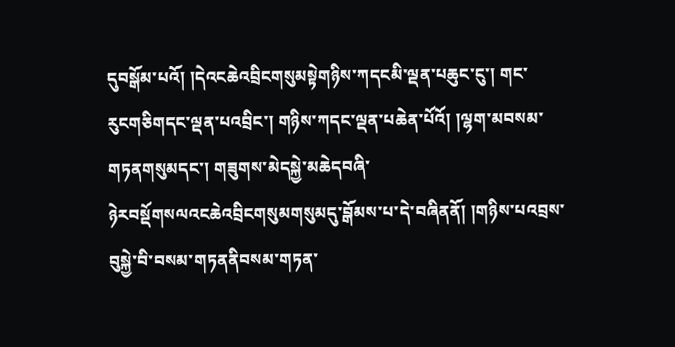དུབསྒོམ་པའོ། །དེའངཆེའབྲིངགསུམསྟེགཉིས་ཀདངམི་ལྡན་པཆུང་ངུ་། གང་རུངགཅིགདང་ལྡན་པའབྲིང་། གཉིས་ཀདང་ལྡན་པཆེན་པོའོ། །ལྷག་མབསམ་གཏནགསུམདང་། གཟུགས་མེདསྐྱེ་མཆེདབཞི་ཉེརབསྡོགསལའངཆེའབྲིངགསུམགསུམདུ་བྒོམས་པ་དེ་བཞིནནོ། །གཉིས་པའབྲས་བུསྐྱེ་བི་བསམ་གཏནནིབསམ་གཏན་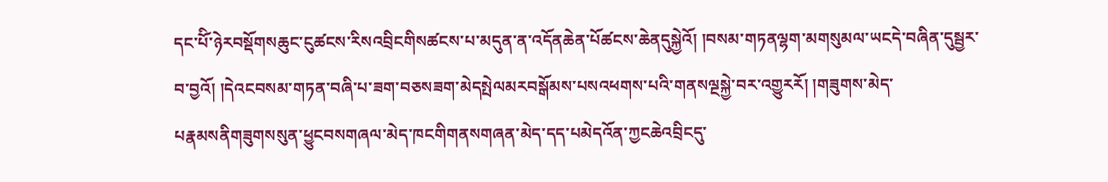དང་པོི་ཉེརབསྡོགསཆུང་ངུཚངས་རིསའབྲིངགིསཚངས་པ་མདུན་ན་འདོནཆེན་པོཚངས་ཆེནདུསྐྱེའོ། །བསམ་གཏནལྷག་མགསུམལ་ཡངདེ་བཞིན་དུསྦྱར་བ་བྱའོ། །དེའངབསམ་གཏན་བཞི་པ་ཟག་བཅསཟག་མེདསྤེལམརབསྒོམས་པསའཕགས་པའི་གནསལྔསྐྱེ་བར་འགྱུརརོ། །གཟུགས་མེད་པརྣམསནིགཟུགསསུན་ཕྱུངབསགཞལ་མེད་ཁངགིགནསགཞན་མེད་དད་པམེདའོན་ཀྱངཆེའབྲིངདུ་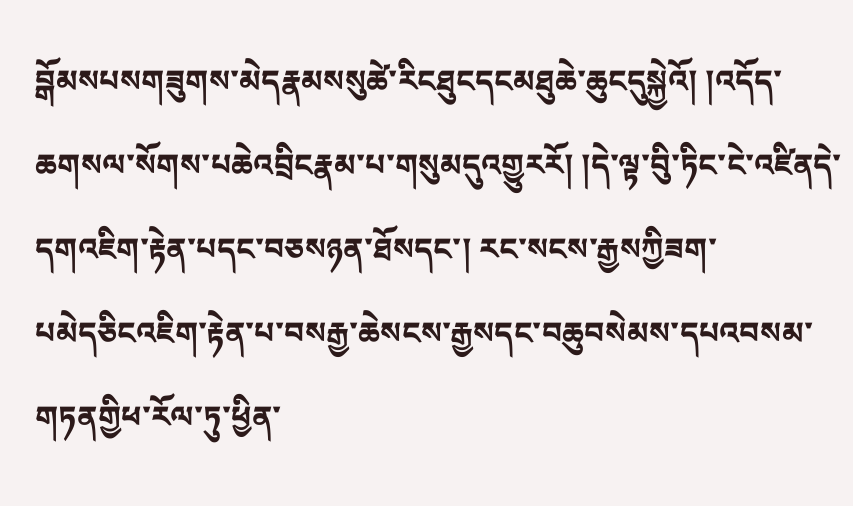བྒོམསཔསགཟུགས་མེདརྣམསསུཚེ་རིངཐུངདངམཐུཆེ་ཆུངདུསྐྱེའོ། །འདོད་ཆགསལ་སོགས་པཆེའབྲིངརྣམ་པ་གསུམདུའགྱུརརོ། །དེ་ལྟ་བིུ་ཏིང་ངེ་འཛིནདེ་དགའཇིག་རྟེན་པདང་བཅསཉན་ཐོསདང་། རང་སངས་རྒྱསཀྱིཟག་པམེདཅིངའཇིག་རྟེན་པ་བསརྒྱ་ཆེསངས་རྒྱསདང་བཆུབསེམས་དཔའབསམ་གཏནགྱིཕ་རོལ་ཏུ་ཕྱིན་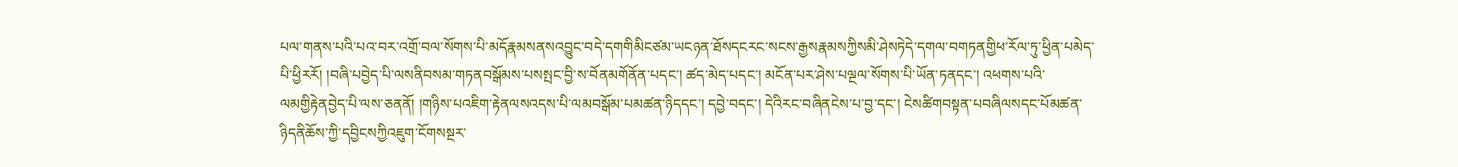པལ་གནས་པའི་པའ་བར་འགྲོ་བལ་སོགས་པི་མདོརྣམསནསའབྱུང་བདེ་དགགིམིངཙམ་ཡངཉན་ཐོསདངརང་སངས་རྒྱསརྣམསཀྱིསམི་ཤེསཏེདེ་དགལ་བགཏནགྱིཕ་རོལ་ཏུ་ཕྱིན་པམེད་པི་ཕྱིརརོ། །བཞི་པབྱེད་པི་ལསནིབསམ་གཏནབསྒོམས་པསསྤང་བྱི་ས་བོནམགོནོན་པདང་། ཚད་མེད་པདང་། མངོན་པར་ཤེས་པལྔལ་སོགས་པི་ཡོན་ཏནདང་། འཕགས་པའི་ལམགྱིརྟེནབྱེད་པི་ལས་ཅནནོ། །གཉིས་པའཇིག་རྟེནལསའདས་པི་ལམབསྒོམ་པམཚན་ཉིདདང་། དབྱེ་བདང་། དེའིརང་བཞིནངེས་པ་བྱ་དང་། ངེསཚིགབསྟན་པབཞིལསདང་པོམཚན་ཉིདནིཆོས་ཀྱི་དབྱིངསཀྱིའཇུག་ངོགསསྔར་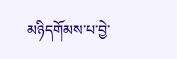མཉིདགོམས་པ་བྱེ་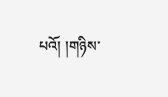པའོ། །གཉིས་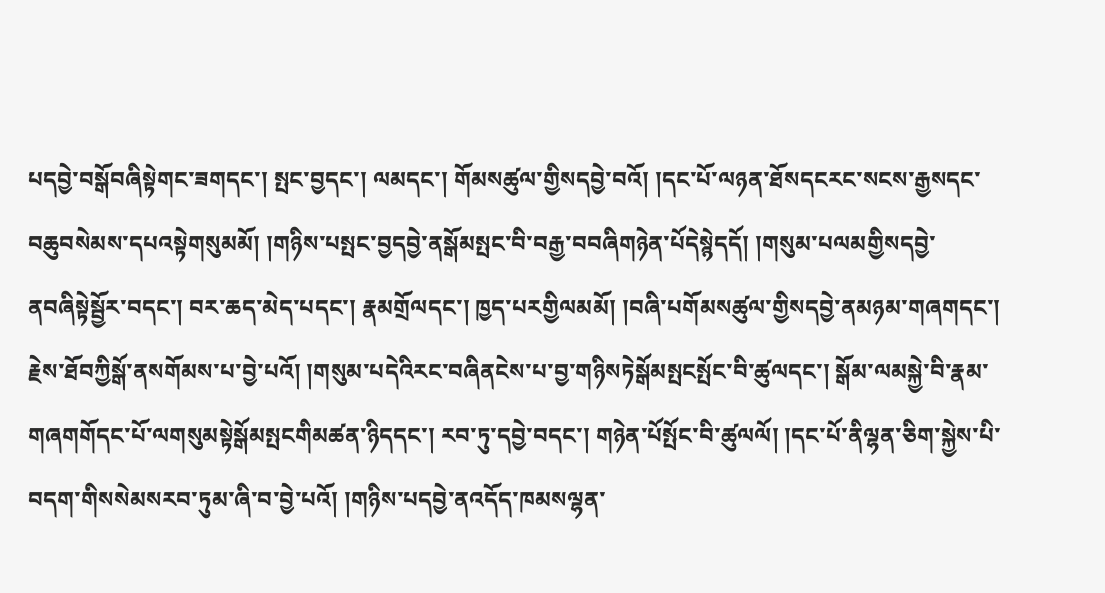པདབྱེ་བསྒོབཞིསྟེགང་ཟགདང་། སྤང་བྱདང་། ལམདང་། གོམསཚུལ་གྱིསདབྱེ་བའོ། །དང་པོ་ལཉན་ཐོསདངརང་སངས་རྒྱསདང་བཆུབསེམས་དཔའསྟེགསུམམོ། །གཉིས་པསྤང་བྱདབྱེ་ནསྒོམསྤང་བི་བརྒྱ་བབཞིགཉེན་པོདེསྙེདདོ། །གསུམ་པལམགྱིསདབྱེ་ནབཞིསྟེསྦྱོར་བདང་། བར་ཆད་མེད་པདང་། རྣམགྲོལདང་། ཁྱད་པརགྱིལམམོ། །བཞི་པགོམསཚུལ་གྱིསདབྱེ་ནམཉམ་གཞགདང་། རྗེས་ཐོབཀྱིསྒོ་ནསགོམས་པ་བྱེ་པའོ། །གསུམ་པདེའིརང་བཞིནངེས་པ་བྱ་གཉིསཏེསྒོམསྤངསྤོང་བི་ཚུལདང་། སྒོམ་ལམསྐྱེ་བི་རྣམ་གཞགགོདང་པོ་ལགསུམསྟེསྒོམསྤངགིམཚན་ཉིདདང་། རབ་ཏུ་དབྱེ་བདང་། གཉེན་པོསྤོང་བི་ཚུལལོ། །དང་པོ་ནིལྷན་ཅིག་སྐྱེས་པི་བདག་གིསསེམསརབ་ཏུམ་ཞི་བ་བྱེ་པའོ། །གཉིས་པདབྱེ་ནའདོད་ཁམསལྷན་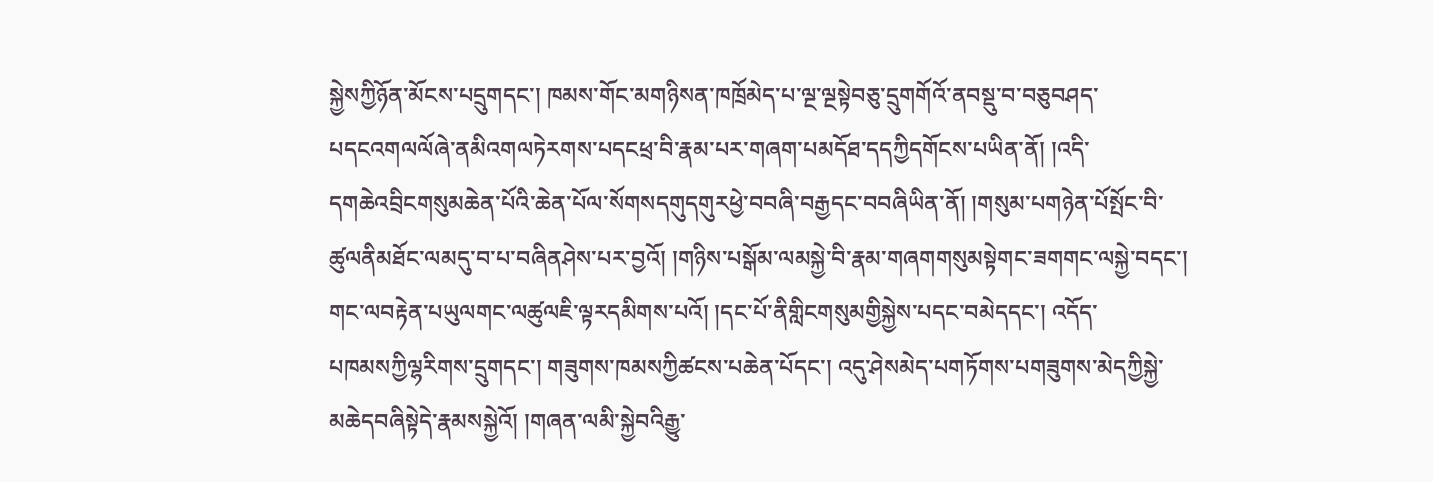སྐྱེསཀྱིཉོན་མོངས་པདྲུགདང་། ཁམས་གོང་མགཉིསན་ཁཁྲོམེད་པ་ལྔ་ལྔསྟེབཅུ་དྲུགགོའོ་ནབསྡུ་བ་བཅུབཤད་པདངའགལལོཞེ་ནམིའགལཏེརགས་པདངཕྲ་བི་རྣམ་པར་གཞག་པམདོཐ་དདཀྱིདགོངས་པཡིན་ནོ། །འདི་དགཆེའབྲིངགསུམཆེན་པོའི་ཆེན་པོལ་སོགསདགུདགུརཕྱེ་བབཞི་བརྒྱདང་བབཞིཡིན་ནོ། །གསུམ་པགཉེན་པོསྤོང་བི་ཚུལནིམཐོང་ལམདུ་བ་པ་བཞིནཤེས་པར་བྱའོ། །གཉིས་པསྒོམ་ལམསྐྱེ་བི་རྣམ་གཞགགསུམསྟེགང་ཟགགང་ལསྐྱེ་བདང་། གང་ལབརྟེན་པཡུལགང་ལཚུལཇི་ལྟརདམིགས་པའོ། །དང་པོ་ནིགླིངགསུམགྱིསྐྱེས་པདང་བམེདདང་། འདོད་པཁམསཀྱིལྷརིགས་དྲུགདང་། གཟུགས་ཁམསཀྱིཚངས་པཆེན་པོདང་། འདུ་ཤེསམེད་པགཏོགས་པགཟུགས་མེདཀྱིསྐྱེ་མཆེདབཞིསྟེདེ་རྣམསསྐྱེའོ། །གཞན་ལམི་སྐྱེབའིརྒྱུ་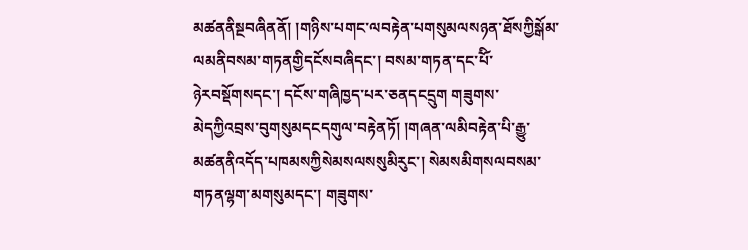མཚནནིསྔབཞིནནོ། །གཉིས་པགང་ལབརྟེན་པགསུམལསཉན་ཐོསཀྱིསྒོམ་ལམནིབསམ་གཏནགྱིདངོསབཞིདང་། བསམ་གཏན་དང་པོི་ཉེརབསྡོགསདང་། དངོས་གཞིཁྱད་པར་ཅནདངདྲུག གཟུགས་མེདཀྱིའབྲས་བུགསུམདངདགུལ་བརྟེནཏོ། །གཞན་ལམིབརྟེན་པི་རྒྱུ་མཚནནིའདོད་པཁམསཀྱིསེམསལསསུམིརུང་། སེམསམིགསལབསམ་གཏནལྷག་མགསུམདང་། གཟུགས་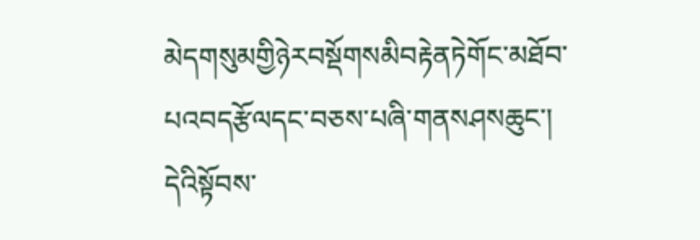མེདགསུམགྱིཉེརབསྡོགསམིབརྟེནཏེགོང་མཐོབ་པའབདརྩོལདང་བཅས་པཞི་གནསཤསཆུང་། དེའིསྟོབས་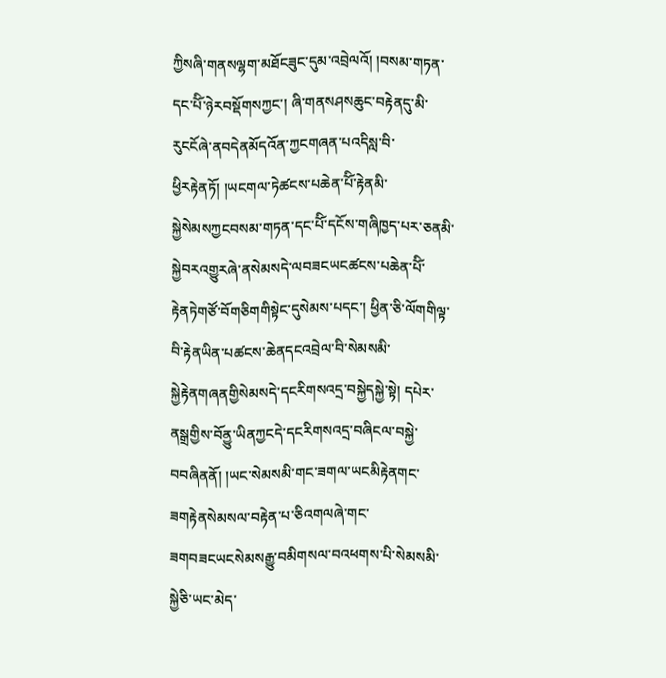ཀྱིསཞི་གནསལྷག་མཐོངཟུང་དུམ་འབྲེལའོ། །བསམ་གཏན་དང་པོི་ཉེརབསྡོགསཀྱང་། ཞི་གནསཤསཆུང་བརྟེནདུ་མི་རུངངོཞེ་ནབདེནམོདའོན་ཀྱངགཞན་པའདིསླ་བི་ཕྱིརརྟེནཏོ། །ཡངགལ་ཏེཚངས་པཆེན་པོི་རྟེནམི་སྐྱེསེམསཀྱངབསམ་གཏན་དང་པོི་དངོས་གཞིཁྱད་པར་ཅནམི་སྐྱེབརའགྱུརཞེ་ནསེམསདེ་ལབཟངཡངཚངས་པཆེན་པོི་རྟེནཏེགཙོ་བོགཅིགགིསྟེང་དུསེམས་པདང་། ཕྱིན་ཅི་ལོགགིལྟ་བི་རྟེནཡིན་པཚངས་ཆེནདངའབྲེལ་བི་སེམསམི་སྐྱེརྟེནགཞནགྱིསེམསདེ་དངརིགསའདྲ་བསྐྱེདསྐྱེ་སྟེ། དཔེར་ནསྒྲགྱིས་བོནྱུ་ཡིནཀྱངདེ་དངརིགསའདྲ་བཞིངལ་བསྐྱེ་བབཞིནནོ། །ཡང་སེམསམི་གང་ཟགལ་ཡངམིརྟེནགང་ཟགརྟེནསེམསལ་བརྟེན་པ་ཅིའགལཞེ་གང་ཟགབཟངཡངསེམསརྒྱུ་བམིགསལ་བའཕགས་པི་སེམསམི་སྐྱེཅི་ཡང་མེད་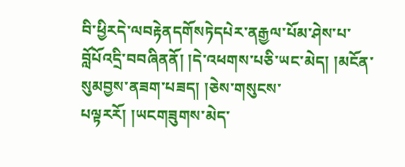བི་ཕྱིརདེ་ལབརྟེནདགོསཏེདཔེར་ནརྒྱལ་པོམ་ཤེས་པ་བློཔོའདྲི་བབཞིནནོ། །དེ་འཕགས་པཅི་ཡང་མེད། །མངོན་སུམབྱས་ནཟག་པཟད། །ཅེས་གསུངས་པལྟརརོ། །ཡངགཟུགས་མེད་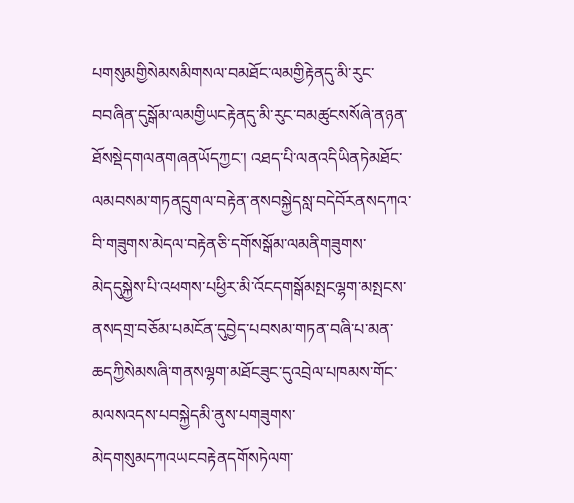པགསུམགྱིསེམསམིགསལ་བམཐོང་ལམགྱིརྟེནདུ་མི་རུང་བབཞིན་དུསྒོམ་ལམགྱིཡངརྟེནདུ་མི་རུང་བམཚུངསསོཞེ་ནཉན་ཐོསསྡེདགལནགཞནཡོདཀྱང་། འཐད་པི་ལནའདིཡིནཏེམཐོང་ལམབསམ་གཏནདྲུགལ་བརྟེན་ནསབསྐྱེདསླ་བདེབོརནསདཀའ་བི་གཟུགས་མེདལ་བརྟེནཅི་དགོསསྒོམ་ལམནིགཟུགས་མེདདུསྐྱེས་པི་འཕགས་པཕྱིར་མི་འོངདགསྒོམསྤངལྷག་མསྤངས་ནསདགྲ་བཅོམ་པམངོན་དུབྱེད་པབསམ་གཏན་བཞི་པ་མན་ཆདཀྱིསེམསཞི་གནསལྷག་མཐོངཟུང་དུའབྲེལ་པཁམས་གོང་མལསའདས་པབསྐྱེདམི་ནུས་པགཟུགས་མེདགསུམདཀའཡངབརྟེནདགོསཏེལག་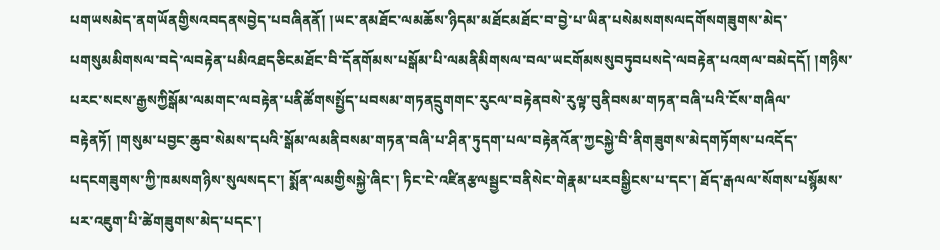པགཡསམེད་ནགཡོནགྱིསའབདནསབྱེད་པབཞིནནོ། །ཡང་ནམཐོང་ལམཆོས་ཉིདམ་མཐོངམཐོང་བ་བྱེ་པ་ཡིན་པསེམསགསལདགོསགཟུགས་མེད་པགསུམམིགསལ་བདེ་ལབརྟེན་པམིའཐདཅིངམཐོང་བི་དོནགོམས་པསྒོམ་པི་ལམནིམིགསལ་བལ་ཡངགོམསསུབཏུབཔསདེ་ལབརྟེན་པའགལ་བམེདདོ། །གཉིས་པརང་སངས་རྒྱསཀྱིསྒོམ་ལམགང་ལབརྟེན་པནིཚོགསསྤྱོད་པབསམ་གཏནདྲུགགང་རུངལ་བརྟེནབསེ་རུལྟ་བུནིབསམ་གཏན་བཞི་པའི་ངོས་གཞིལ་བརྟེནཏོ། །གསུམ་པབྱང་ཆུབ་སེམས་དཔའི་སྒོམ་ལམནིབསམ་གཏན་བཞི་པ་ཤིན་ཏུདག་པལ་བརྟེནའོན་ཀྱངསྐྱེ་བི་ནིགཟུགས་མེདགཏོགས་པའདོད་པདངགཟུགས་ཀྱི་ཁམསགཉིས་སུལསདང་། སྨོན་ལམགྱིསསྐྱེ་ཞིང་། ཏིང་ངེ་འཛིནརྩལསྦྱང་བནིསེང་གེརྣམ་པརབསྒྱིངས་པ་དང་། ཐོད་རྒལལ་སོགས་པསྙོམས་པར་འཇུག་པི་ཚེགཟུགས་མེད་པདང་།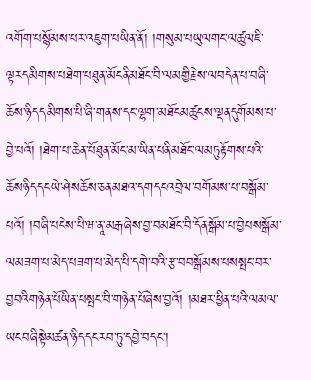འགོག་པསྙོམས་པར་འཇུག་པཡིན་ནོ། །གསུམ་པཡུལགང་ལཚུལཇི་ལྟརདམིགས་པཐེག་པཐུན་མོངནིམཐོང་བི་ལམགྱིརྗེས་ལབདེན་པ་བཞི་ཆོས་ཉིདདམིགས་པི་ཞི་གནས་དང་ལྷག་མཐོངམཚུངས་ལྡནདུགོམས་པ་བྱེ་པའོ། །ཐེག་པ་ཆེན་པོཐུན་མོང་མ་ཡིན་པནིམཐོང་ལམཏུརྟོགས་པའི་ཆོསཉིདདངཡེ་ཤེསཆོས་ཅནམཐའ་དགདངའབྲེལ་བགོམས་པ་བསྒོམ་པའོ། །བཞི་པངེས་པི་ཝ་ནཱ་མརྒཞེས་བྱ་བམཐོང་བི་དོནསྒོམ་པ་བྱེཔསསྒོམ་ལམཟག་པ་མེད་པཟག་པ་མེད་པི་དགེ་བའི་རྩ་བབསྒོམས་པསསྤང་བར་བྱབའིགཉེན་པོཡིན་པསྤང་བི་གཉེན་པོཞེས་བྱའོ། །མཐར་ཕྱིན་པའི་ལམལ་ཡངབཞིསྟེམཚན་ཉིདདངརབ་ཏུ་དབྱེ་བདང་།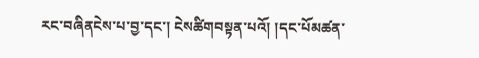རང་བཞིནངེས་པ་བྱ་དང་། ངེསཚིགབསྟན་པའོ། །དང་པོམཚན་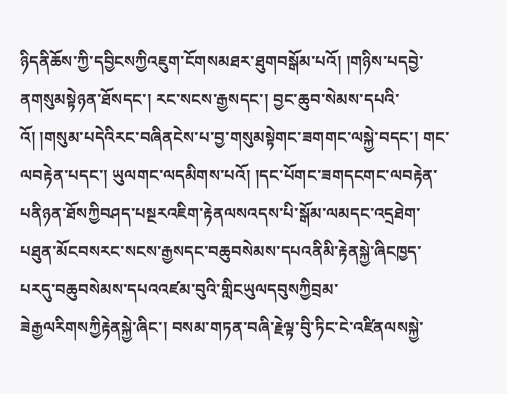ཉིདནིཆོས་ཀྱི་དབྱིངསཀྱིའཇུག་ངོགསམཐར་ཐུགབསྒོམ་པའོ། །གཉིས་པདབྱེ་ནགསུམསྟེཉན་ཐོསདང་། རང་སངས་རྒྱསདང་། བྱང་ཆུབ་སེམས་དཔའི་འོ། །གསུམ་པདེའིརང་བཞིནངེས་པ་བྱ་གསུམསྟེགང་ཟགགང་ལསྐྱེ་བདང་། གང་ལབརྟེན་པདང་། ཡུལགང་ལདམིགས་པའོ། །དང་པོགང་ཟགདངགང་ལབརྟེན་པནིཉན་ཐོསཀྱིབཤད་པསྔརའཇིག་རྟེནལསའདས་པི་སྒོམ་ལམདང་འདྲཐེག་པཐུན་མོངབསརང་སངས་རྒྱསདང་བཆུབསེམས་དཔའནིམི་རྟེནསྐྱེ་ཞིངཁྱད་པརདུ་བཆུབསེམས་དཔའའཛམ་བུའི་གླིངཡུལདབུསཀྱིབྲམ་ཟེརྒྱལརིགསཀྱིརྟེནསྐྱེ་ཞིང་། བསམ་གཏན་བཞི་རྗེལྟ་བིུ་ཏིང་ངེ་འཛིནལསསྐྱེ་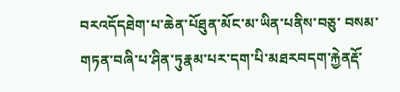བརའདོདཐེག་པ་ཆེན་པོཐུན་མོང་མ་ཡིན་པནིས་བཅུ་ བསམ་གཏན་བཞི་པ་ཤིན་ཏུརྣམ་པར་དག་པི་མཐརབདག་རྐྱེནརྡོ་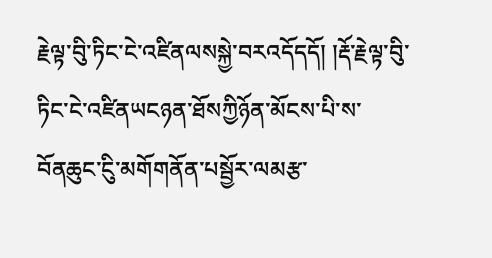རྗེལྟ་བིུ་ཏིང་ངེ་འཛིནལསསྐྱེ་བརའདོདདོ། །རྡོ་རྗེལྟ་བིུ་ཏིང་ངེ་འཛིནཡངཉན་ཐོསཀྱིཉོན་མོངས་པི་ས་བོནཆུང་ངིུ་མགོགནོན་པསྦྱོར་ལམརྩ་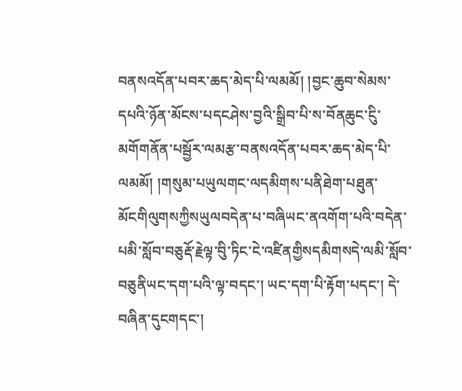བནསའདོན་པབར་ཆད་མེད་པི་ལམམོ། །བྱང་ཆུབ་སེམས་དཔའི་ཉོན་མོངས་པདངཤེས་བྱའི་སྒྲིབ་པི་ས་བོནཆུང་ངིུ་མགོགནོན་པསྦྱོར་ལམརྩ་བནསའདོན་པབར་ཆད་མེད་པི་ལམམོ། །གསུམ་པཡུལགང་ལདམིགས་པནིཐེག་པཐུན་མོངགིལུགསཀྱིསཡུལབདེན་པ་བཞིཡང་ནའགོག་པའི་བདེན་པམི་སློབ་བཅུརྡོ་རྗེལྟ་བིུ་ཏིང་ངེ་འཛིནགྱིསདམིགསདེ་ལམི་སློབ་བཅུནིཡང་དག་པའི་ལྟ་བདང་། ཡང་དག་པི་རྟོག་པདང་། དེ་བཞིན་དུངགདང་།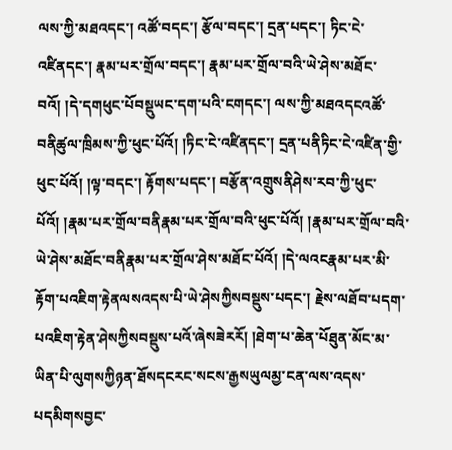ལས་ཀྱི་མཐའདང་། འཚོ་བདང་། རྩོལ་བདང་། དྲན་པདང་། ཏིང་ངེ་འཛིནདང་། རྣམ་པར་གྲོལ་བདང་། རྣམ་པར་གྲོལ་བའི་ཡེ་ཤེས་མཐོང་བའོ། །དེ་དགཕུང་པོབསྡུཡང་དག་པའི་ངགདང་། ལས་ཀྱི་མཐའདངའཚོ་བནིཚུལ་ཁྲིམས་ཀྱི་ཕུང་པོའོ། །ཏིང་ངེ་འཛིནདང་། དྲན་པནིཏིང་ངེ་འཛིན་གྱི་ཕུང་པོའོ། །ལྟ་བདང་། རྟོགས་པདང་། བརྩོན་འགྲུསནིཤེས་རབ་ཀྱི་ཕུང་པོའོ། །རྣམ་པར་གྲོལ་བནིརྣམ་པར་གྲོལ་བའི་ཕུང་པོའོ། །རྣམ་པར་གྲོལ་བའི་ཡེ་ཤེས་མཐོང་བནིརྣམ་པར་གྲོལ་ཤེས་མཐོང་པོའོ། །དེ་ལའངརྣམ་པར་མི་རྟོག་པའཇིག་རྟེནལསའདས་པི་ཡེ་ཤེསཀྱིསབསྡུས་པདང་། རྗེས་ལཐོབ་པདག་པའཇིག་རྟེན་ཤེསཀྱིསབསྡུས་པའོ་ཞེསཟེརརོ། །ཐེག་པ་ཆེན་པོཐུན་མོང་མ་ཡིན་པི་ལུགསཀྱིཉན་ཐོསདངརང་སངས་རྒྱསཡུལམྱ་ངན་ལས་འདས་པདམིགསབྱང་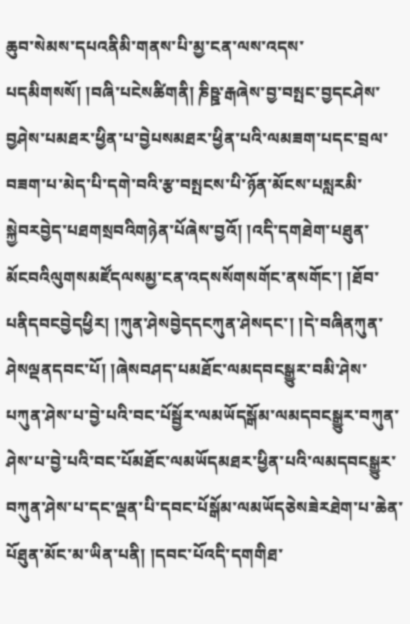ཆུབ་སེམས་དཔའནིམི་གནས་པི་མྱ་ངན་ལས་འདས་པདམིགསསོ། །བཞི་པངེསཚིགནི། ཎིཥྛ་རྒཞེས་བྱ་བསྤང་བྱདངཤེས་བྱཤེས་པམཐར་ཕྱིན་པ་བྱེཔསམཐར་ཕྱིན་པའི་ལམཟག་པདང་བྲལ་བཟག་པ་མེད་པི་དགེ་བའི་རྩ་བསྤངས་པི་ཉོན་མོངས་པསླརམི་སྐྱེབརབྱེད་པཐགསྲབའིགཉེན་པོཞེས་བྱའོ། །འདི་དགཐེག་པཐུན་མོངབའིལུགསམཛོདལསམྱ་ངན་འདསསོགསགོང་ནསགོང་། །ཐོབ་པནིདབངབྱེདཕྱིར། །ཀུན་ཤེསབྱེདདངཀུན་ཤེསདང་། །དེ་བཞིནཀུན་ཤེསལྡནདབང་པོ། །ཞེསབཤད་པམཐོང་ལམདབངསྒྱུར་བམི་ཤེས་པཀུན་ཤེས་པ་བྱེ་པའི་བང་པོསྦྱོར་ལམཡོདསྒོམ་ལམདབངསྒྱུར་བཀུན་ཤེས་པ་བྱེ་པའི་བང་པོམཐོང་ལམཡོདམཐར་ཕྱིན་པའི་ལམདབངསྒྱུར་བཀུན་ཤེས་པ་དང་ལྡན་པི་དབང་པོསྒོམ་ལམཡོདཅེསཟེརཐེག་པ་ཆེན་པོཐུན་མོང་མ་ཡིན་པནི། །དབང་པོའདི་དགགིཐ་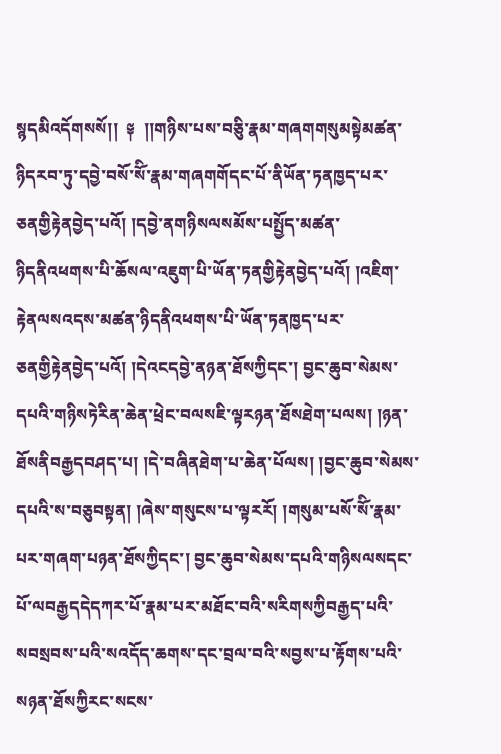སྙདམིའདོགསསོ།།  ༈  །།གཉིས་པས་བཅིུ་རྣམ་གཞགགསུམསྟེམཚན་ཉིདརབ་ཏུ་དབྱེ་བསོ་སོི་རྣམ་གཞགགོདང་པོ་ནིཡོན་ཏནཁྱད་པར་ཅནགྱིརྟེནབྱེད་པའོ། །དབྱེ་ནགཉིསལསམོས་པསྤྱོད་མཚན་ཉིདནིའཕགས་པི་ཆོསལ་འཇུག་པི་ཡོན་ཏནགྱིརྟེནབྱེད་པའོ། །འཇིག་རྟེནལསའདས་མཚན་ཉིདནིའཕགས་པི་ཡོན་ཏནཁྱད་པར་ཅནགྱིརྟེནབྱེད་པའོ། །དེའངདབྱེ་ནཉན་ཐོསཀྱིདང་། བྱང་ཆུབ་སེམས་དཔའི་གཉིསཏེརིན་ཆེན་ཕྲེང་བལསཇི་ལྟརཉན་ཐོསཐེག་པལས། །ཉན་ཐོསནིབརྒྱདབཤད་པ། །དེ་བཞིནཐེག་པ་ཆེན་པོལས། །བྱང་ཆུབ་སེམས་དཔའི་ས་བཅུབསྟན། །ཞེས་གསུངས་པ་ལྟརརོ། །གསུམ་པསོ་སོི་རྣམ་པར་གཞག་པཉན་ཐོསཀྱིདང་། བྱང་ཆུབ་སེམས་དཔའི་གཉིསལསདང་པོ་ལབརྒྱདདེདཀར་པོ་རྣམ་པར་མཐོང་བའི་སརིགསཀྱིབརྒྱད་པའི་སབསྲབས་པའི་སའདོད་ཆགས་དང་བྲལ་བའི་སབྱས་པ་རྟོགས་པའི་སཉན་ཐོསཀྱིརང་སངས་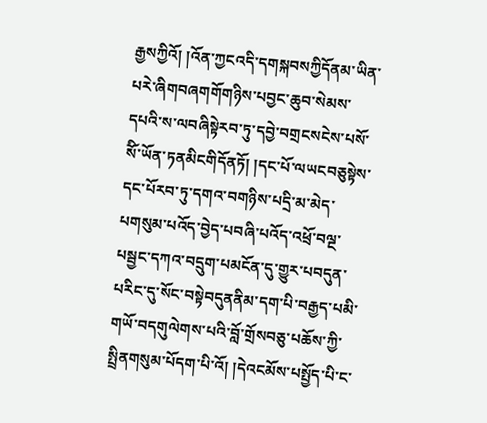རྒྱསཀྱིའོ། །འོན་ཀྱངའདི་དགསྐབསཀྱིདོནམ་ཡིན་པརེ་ཞིགབཞགགོགཉིས་པབྱང་ཆུབ་སེམས་དཔའི་ས་ལབཞིསྟེརབ་ཏུ་དབྱེ་བགྲངསངེས་པསོ་སོི་ཡོན་ཏནམིངགིདོནཏོ། །དང་པོ་ལཡངབཅུསྟེས་དང་པོརབ་ཏུ་དགའ་བགཉིས་པདྲི་མ་མེད་པགསུམ་པའོད་བྱེད་པབཞི་པའོད་འཕྲོ་བལྔ་པསྦྱང་དཀའ་བདྲུག་པམངོན་དུ་གྱུར་པབདུན་པརིང་དུ་སོང་བསྟེབདུནནིམ་དག་པི་བརྒྱད་པམི་གཡོ་བདགུལེགས་པའི་བློ་གྲོསབཅུ་པཆོས་ཀྱི་སྤྲིནགསུམ་པོདག་པི་འོ། །དེའངམོས་པསྤྱོད་པི་ང་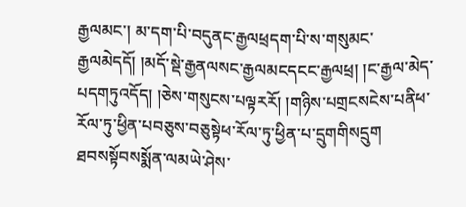རྒྱལམང་། མ་དག་པི་བདུནང་རྒྱལཕྲདག་པི་ས་གསུམང་རྒྱལམེདདོ། །མདོ་སྡེ་རྒྱནལསང་རྒྱལམངདངང་རྒྱལཕྲ། །ང་རྒྱལ་མེད་པདགཏུའདོད། །ཅེས་གསུངས་པལྟརརོ། །གཉིས་པགྲངསངེས་པནིཕ་རོལ་ཏུ་ཕྱིན་པབཅུས་བཅུསྟེཕ་རོལ་ཏུ་ཕྱིན་པ་དྲུགགིསདྲུག ཐབསསྟོབསསྨོན་ལམཡེ་ཤེས་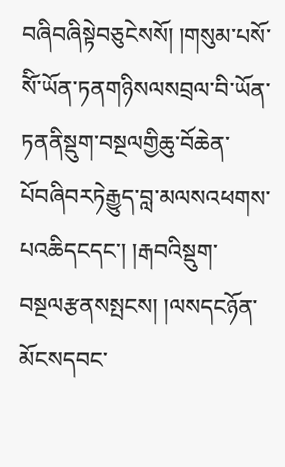བཞིབཞིསྟེབཅུངེསསོ། །གསུམ་པསོ་སོི་ཡོན་ཏནགཉིསལསབྲལ་བི་ཡོན་ཏནནིསྡུག་བསྔལགྱིཆུ་བོཆེན་པོབཞིབརཏེརྒྱུད་བླ་མལསའཕགས་པའཆིདངདང་། །རྒབའིསྡུག་བསྔལརྩནསསྤངས། །ལསདངཉོན་མོངསདབང་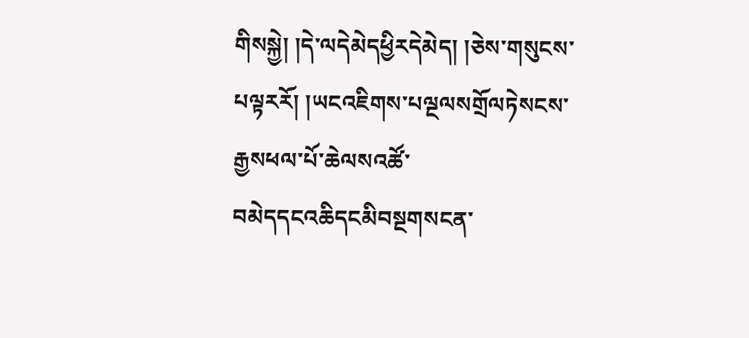གིསསྐྱེ། །དེ་ལདེམེདཕྱིརདེམེད། །ཅེས་གསུངས་པལྟརརོ། །ཡངའཇིགས་པལྔལསགྲོལཏེསངས་རྒྱསཕལ་པོ་ཆེལསའཚོ་བམེདདངའཆིདངམིབསྔགསངན་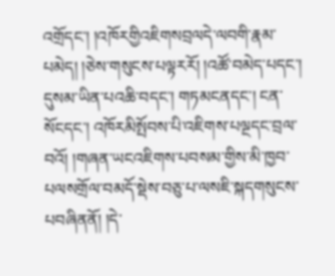འགྲོདང་། །འཁོརགྱིའཇིགསབྲལདེ་ལབགི་རྣམ་པམེད། །ཅེས་གསུངས་པལྟརརོ། །འཚོ་བམེད་པདང་། དུསམ་ཡིན་པའཆི་བདང་། གཏམངནདང་། ངན་སོངདང་། འཁོརམིསྤོབས་པི་འཇིགས་པལྔདང་བྲལ་བའོ། །གཞན་ཡངའཇིགས་པབསམ་གྱིས་མི་ཁྱབ་པལསགྲོལ་བམདོ་སྡེས་བཅུ་པ་ལསཇི་སྐདགསུངས་པབཞིནནོ། །དེ་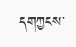དགཀྱངས་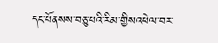དང་པོནསས་བཅུ་པའི་རིམ་གྱིསའཕེལ་བར་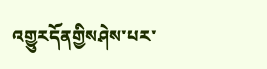འགྱུརདོནགྱིསཤེས་པར་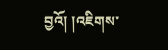བྱའོ། །འཇིགས་